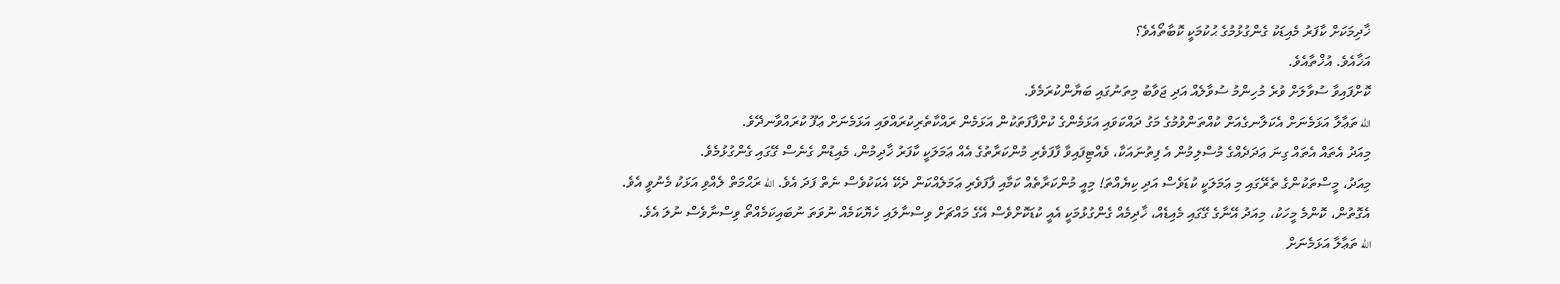ޚާދިމަކަށް ކާފަރު މެއިޑަކު ގެންގުޅުމުގެ ޙުކުމަކީ ކޮބާތޯއެވެ؟
އަޚާއެވެ. އުޚްތާއެވެ.
ކޮށްފައިވާ ސުވާލަށް ވުރެ މުހިންމު ސުވާލެއް އަދި ޖަވާބު މިތަނުގައި ބަޔާންކުރަމެވެ.
الله ތަޢާލާ އަޅަމެނަށް އެކަލާނގެއަށް ކުއްތަންވުމުގެ މަގު ދައްކަވައި އަޅަމެންގެ ކުށްފާފަތަކުން އަޅަމެން ރައްކާތެރިކުރައްވައި އަޅަމެނަށް ޢަފޫ ކުރައްވާނދޭވެ.
މިއަދު އެތައް އެތައް ގިނަ ޢަދަދެއްގެ މުސްލިމުން އެ ފިތުނައަކާ، ވެއްޓިފައިވާ ފާފަވެރި މުންކަރާތުގެ އެއް ޢަމަލަކީ ކާފަރު ޚާދިމުން، މެއިޑުން ގެނެސް ގޭގައި ގެންގުޅުމެވެ.
މިއަދު، މީސްތަކުންގެ ތެރޭގައި މި ޢަމަލަކީ ކުޑަވެސް އަދި ކިޔެއްތަ! މިއީ މުންކަރާތެއް ކަމާއި ފާފަވެރި ޢަމަލެއްކަން ދެކޭ އެކަކުވެސް ނެތް ފަދަ އެވެ. الله ރަޙްމަތް ލެއްވި އަޅަކު މެނުވީ އެވެ.
އެގޮތުން، ކޮންމެ މީހަކު، މިއަދު އޭނާގެ ގޭގައި މެއިޑެއް، ޚާދިމެއް ގެންގުޅުމަކީ އެއީ ކުޑަކޮށްވެސް އޭގެ މައްޗަށް ވިސްނާލައި ހެޔޮކަމެއް ނުވަތަ ނުބައިކަމެއްތޯ ވިސްނާވެސް ނުލަ އެވެ.
الله ތަޢާލާ އަޅަމެނަށް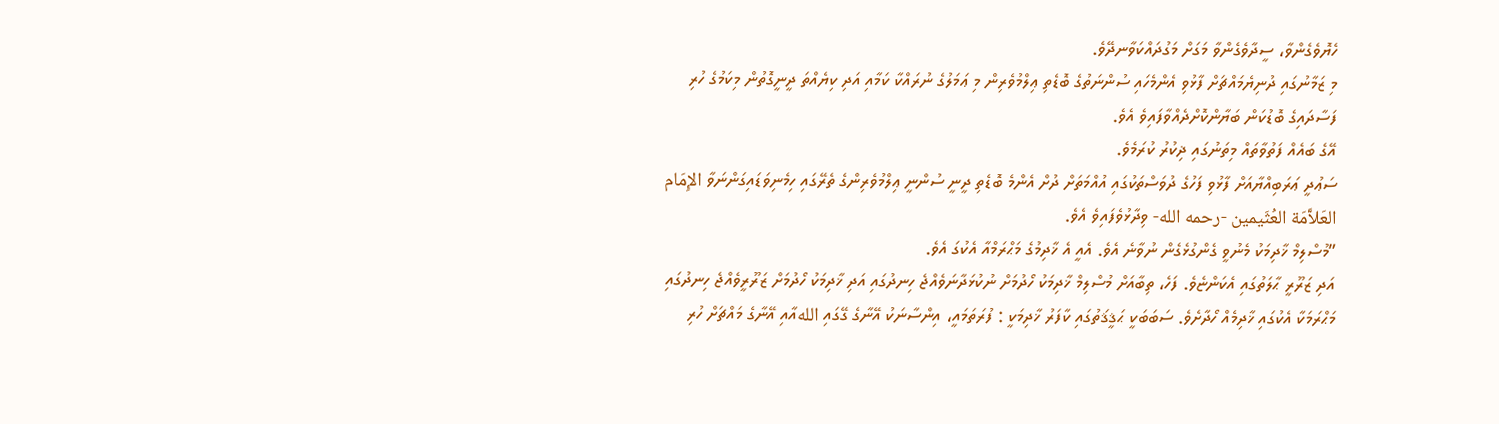ހެޔޮވެގެންވާ، ސީދާވެގެންވާ މަގަށް މަގުދައްކަވާނދޭވެ.
މި ޒަމާނުގައި ދުނިޔެމައްޗަށް ފާޅުވި އެންމެހައި ސުންނަތުގެ ބޮޑެތި ޢިލްމުވެރިން މި ޢަމަލުގެ ނުރައްކާ ކަމާއި އަދި ކިޔެއްތަ ދީނީގޮތުން މިކަމުގެ ހުރި ފަސާދައިގެ ބޮޑުކަން ބަޔާންކޮށްދެއްވާފައިވެ އެވެ.
އޭގެ ބައެއް ފަތުވާތައް މިތަނުގައި ޛިކުރު ކުރަމެވެ.
ސަޢުދީ ޢަރަބިއްޔާއަށް ފާޅުވި ފަހުގެ ދުވަސްތަކުގައި އުއްމަތަށް ދުށް އެންމެ ބޮޑެތި ދީނީ ސުންނީ ޢިލްމުވެރިންގެ ތެރޭގައި ހިމެނިވަޑައިގަންނަވާ الإِمَام العَلاَّمَة العُثَيمين -رحمه الله- ވިދާޅުވެފައިވެ އެވެ.
”މުސްލިމް ޚާދިމަކު މެނުވީ ގެންގުޅެގެން ނުވާނެ އެވެ. އެއީ އެ ޚާދިމުގެ މަޙްރަމްއާ އެކުގަ އެވެ.
އަދި ޒަރޫރީ ޙާލަތުގައި އެކަންޏެވެ. ފަހެ، ތިބާއަށް މުސްލިމް ޚާދިމަކު ހޯދުމަށް ނުކުޅަދާނަވެއްޖެ ހިނދުގައި އަދި ޚާދިމަކު ހޯދުމަށް ޒަރޫރީވެއްޖެ ހިނދުގައި މަޙްރަމަކާ އެކުގައި ޚާދިމެއް ހޯދާށެވެ. ސަބަބަކީ ޙަޤީޤަތުގައި ކާފަރު ޚާދިމަކީ : ފުރަތަމައީ، އިންސާނަކު އޭނާގެ ގޭގައި اللهއާއި އޭނާގެ މައްޗަށް ހުރި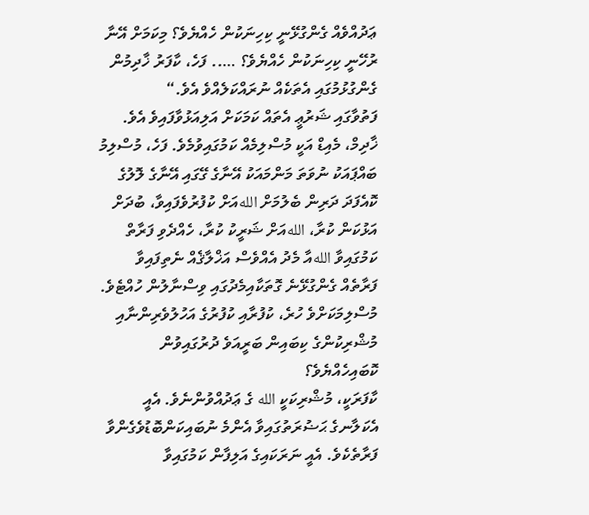ޢަދުއްވެއް ގެންގުޅޭނީ ކިހިނަކުން ހެއްޔެވެ؟ މިކަމަށް އޭނާ ރުހޭނީ ކިހިނަކުން ހެއްޔެވެ؟ ….. ފަހެ، ކާފަރު ޚާދިމުން ގެންގުޅުމުގައި އެތަކެއް ނުރައްކަލެއްވެ އެވެ.“
ފަތުވާގައި ޝަރުޢީ އެތައް ކަމަކަށް އަލިއަޅުވާފައިވެ އެވެ.
ޚާދިމް، މެއިޑް އަކީ މުސްލިމެއް ކަމުގައިވުމެވެ. ފަހެ، މުސްލިމު ބައްޕައަކު ނުވަތަ މަންމައަކު އޭނާގެ ގޭގައި އޭނާގެ ލޮލުގެ ކޮއެފަދަ ދަރިން ބެލުމަށް اللهއަށް ކުފުރުވެފައިވާ، ބުދަށް އަޅުކަން ކުރާ، اللهއަށް ޝަރީކު ކުރާ، ހެއްދެވި ފަރާތް ކަމުގައިވާ اللهއާ މެދު އެއްވެސް އަޚްލާޤެއް ނެތިފައިވާ ފަރާތެއް ގެންގުޅޭނެ ގޮތަކާއިމެދުގައި ވިސްނާލުން ހުއްޓެވެ.
މުސްލިމަކަށްވެ ހުރެ، ކުފުރާއި ކުފުރުގެ އަހުލުވެރިންނާއި މުޝްރިކުންގެ ކިބައިން ބަރީއަވެ ދުރުގައިވުން ކޮބައިހެއްޔެވެ؟
ކާފަރަކީ، މުޝްރިކަކީ الله ގެ ޢަދުއްވުންނެވެ. އެއީ އެކަލާނގެ ޙަޟުރަތުގައިވާ އެންމެ ނުބައިކަންބޮޑުވެގެންވާ ފަރާތެކެވެ. އެއީ ނަރަކައިގެ އަލިފާން ކަމުގައިވާ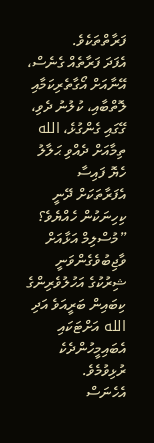ފަރާތްތަކެވެ.
އެފަދަ ފަރާތެއް ގެނެސް، އޭނާއަށް އޯގާތެރިކަމާއި ލޮތްބާއި، ކުލުނު ދެވި، ގޭގައި ގެންގުޅެ، الله ތިމާއަށް ދެއްވި ޙަލާލު ހެޔޮ ފައިސާ އެފަރާތަކަށް ދޭނީ ކިހިނަކުން ހެއްޔެވެ؟
”މުސްލިމް އަޅާއަށް ވާޖިބުވެގެންވަނީ ޝިރުކުގެ އަހުލުވެރިންގެ ކިބައިން ބަރީއަވެ އަދި الله އަށްޓަކައި އެބައިމީހުންދެކެ ރުޅިވުމެވެ.
އެހެނަސް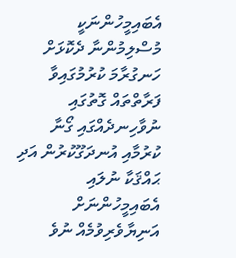އެބައިމީހުންނަކީ މުސްލިމުންނާ ދެކޮޅަށް ހަނގުރާމަ ކުރުމުގައިވާ ފަރާތްތައް ގޮތުގައި ނުވާހިނދެއްގައި ގޯނާ ކުރުމާއި އުނދަގޫކުރުން އަދި ޙައްޤަކާ ނުލައި އެބައިމީހުންނަށް އަނިޔާވެރިވުމެއް ނުވެ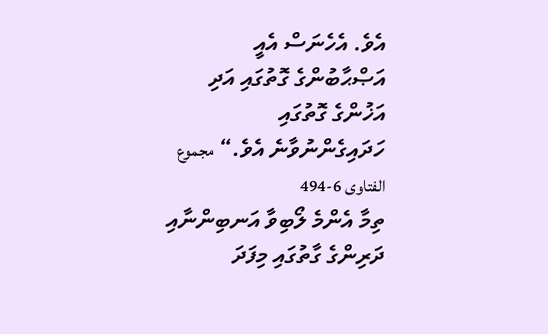އެވެ. އެހެނަސް އެއީ އަޞްޙާބުންގެ ގޮތުގައި އަދި އަޚުންގެ ގޮތުގައި ހަދައިގެންނުވާނެ އެވެ.“ مجموع الفتاوى 6-494
ތިމާ އެންމެ ލޯބިވާ އަނބިންނާއި ދަރިންގެ ގާތުގައި މިފަދަ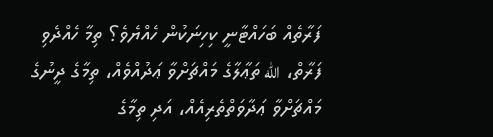ފަރާތެއް ބަހައްޓާނީ ކިހިނަކުން ހެއްޔެވެ؟ ތިމާ ހެއްދެވި ފަރާތް، الله ތަޢާލާގެ މައްޗަށްވާ ޢަދުއްވެއް، ތިމާގެ ދީނުގެ މައްޗަށްވާ ޢަދާވަތްތެރިއެއް، އަދި ތިމާގެ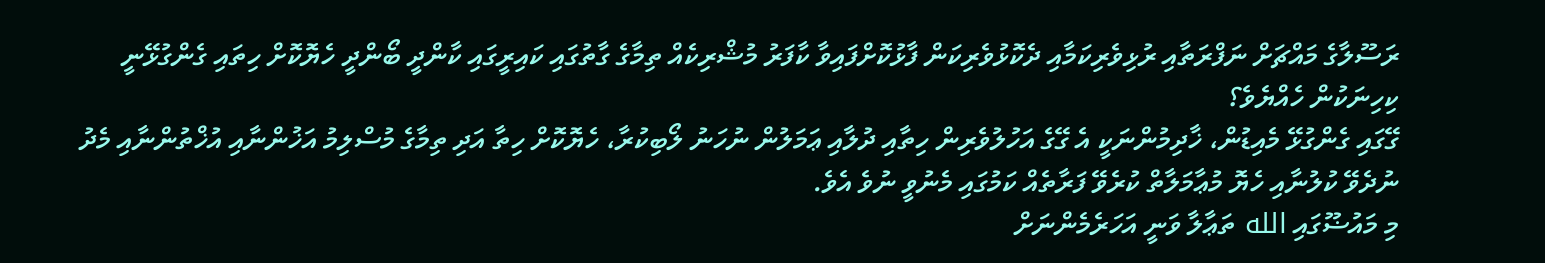ރަސޫލާގެ މައްޗަށް ނަފްރަތާއި ރުޅިވެރިކަމާއި ދެކޮޅުވެރިކަން ފާޅުކޮށްފައިވާ ކާފަރު މުޝްރިކެއް ތިމާގެ ގާތުގައި ކައިރީގައި ކާންދީ ބޯންދީ ހެޔޮކޮށް ހިތައި ގެންގުޅޭނީ ކިހިނަކުން ހެއްޔެވެ؟
ގޭގައި ގެންގުޅޭ މެއިޑުން، ޚާދިމުންނަކީ އެ ގޭގެ އަހުލުވެރިން ހިތާއި ދުލާއި ޢަމަލުން ނުހަނު ލޯބިކުރާ، ހެޔޮކޮށް ހިތާ އަދި ތިމާގެ މުސްލިމު އަޚުންނާއި އުޚްތުންނާއި މެދު ނުދެވޭ ކުލުނާއި ހެޔޮ މުޢާމަލާތް ކުރެވޭ ފަރާތެއް ކަމުގައި މެނުވީ ނުވެ އެވެ.
މި މައުޟޫގައި الله ތަޢާލާ ވަނީ އަހަރެމެންނަށް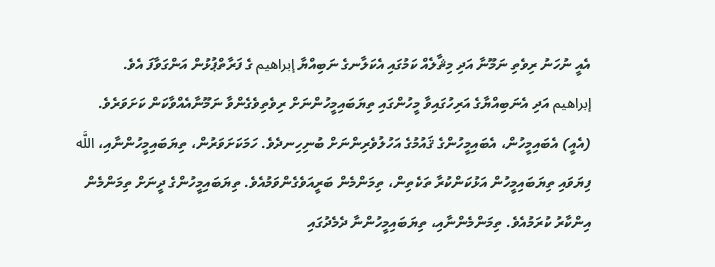އެއީ ނުހަނު ރިވެތި ނަމޫނާ އަދި މިޘާލެއް ކަމުގައި އެކަލާނގެ ނަބިއްޔާ إبراهيم ގެ ފަރާތްޕުޅުން އަންގަވާފަ އެވެ.
إبراهيم އަދި އެނަބިއްޔާގެ އަރިހުގައިވާ މީހުންގައި ތިޔަބައިމީހުންނަށް ރިވެތިވެގެންވާ ނަމޫނާއެއްވާކަން ކަށަވަރެވެ. (އެއީ) އެބައިމީހުން، އެބައިމީހުންގެ ޤައުމުގެ އަހުލުވެރިންނަށް ބުނިހިނދެވެ. ހަމަކަށަވަރުން، ތިޔަބައިމީހުންނާއި، اللَّه ފިޔަވައި ތިޔަބައިމީހުން އަޅުކަންކުރާ ތަކެތިން، ތިމަންމެން ބަރީއަވެގެންވަމުއެވެ. ތިޔަބައިމީހުންގެ ދީނަށް ތިމަންމެން އިންކާރު ކުރަމުއެވެ. ތިމަންމެންނާއި، ތިޔަބައިމީހުންނާ ދެމެދުގައި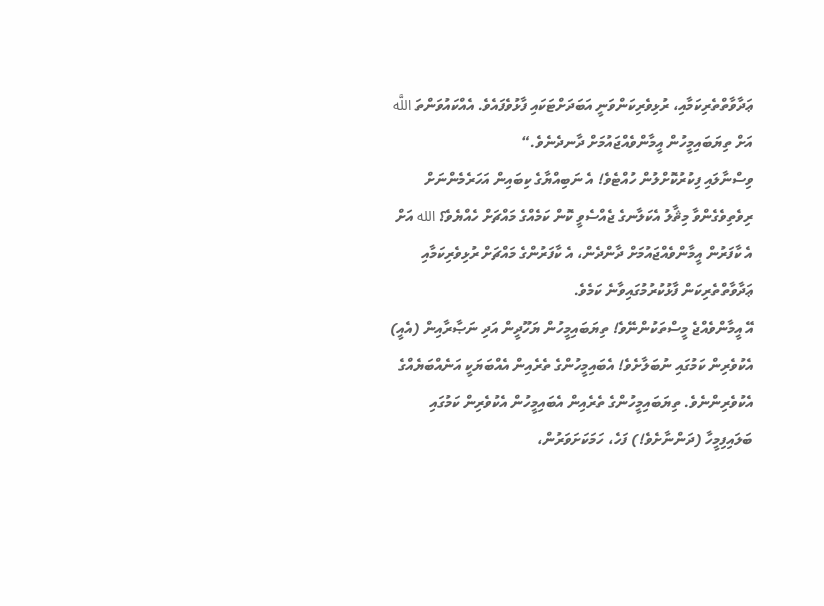ޢަދާވާތްތެރިކަމާއި، ރުޅިވެރިކަންވަނީ އަބަދަށްޓަކައި ފާޅުވެފައެވެ. އެއްކައުވަންތަ اللَّه އަށް ތިޔަބައިމީހުން އީމާންވެއްޖައުމަށް ދާނދެނެވެ.“
ވިސްނާލައި ފިކުރުކޮށްލުން ހުއްޓެވެ! އެ ނަބިއްޔާގެ ކިބައިން އަހަރެމެންނަށް ރިވެތިވެގެންވާ މިޘާލު އެކަލާނގެ ޖެއްސެވީ ކޮން ކަމެއްގެ މައްޗަށް ހެއްޔެވެ؟ الله އަށް އެ ކާފަރުން އީމާންވެއްޖައުމަށް ދާންދެން، އެ ކާފަރުންގެ މައްޗަށް ރުޅިވެރިކަމާއި ޢަދާވާތްތެރިކަން ފާޅުކުރުމުގައިވާނެ ކަމެވެ.
އޭ އީމާންވެއްޖެ މީސްތަކުންނޭވެ! ތިޔަބައިމީހުން ޔަހޫދީން އަދި ނަޞާރާއިން (އެއީ) އެކުވެރިން ކަމުގައި ނުބަލާށެވެ! އެބައިމީހުންގެ ތެރެއިން އެއްބަޔަކީ އަނެއްބަޔެއްގެ އެކުވެރިންނެވެ. ތިޔަބައިމީހުންގެ ތެރެއިން އެބައިމީހުން އެކުވެރިން ކަމުގައި ބަލައިފިމީހާ (ދަންނާށެވެ!) ފަހެ، ހަމަކަށަވަރުން،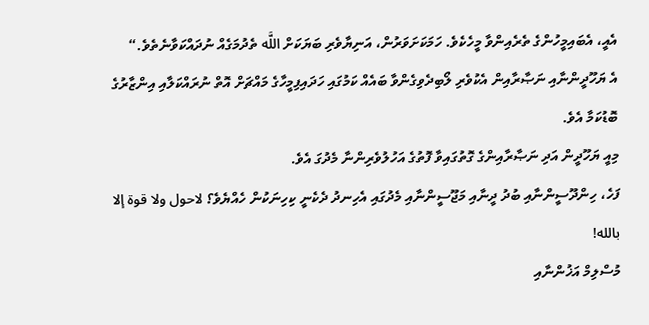އެއީ، އެބައިމީހުންގެ ތެރެއިންވާ މީހެކެވެ. ހަމަކަށަވަރުން، އަނިޔާވެރި ބަޔަކަށް اللَّه ތެދުމަގެއް ނުދައްކަވާނެތެވެ.“
އެ ޔަހޫދީންނާއި ނަޞާރާއިން އެކުވެރި ލޯބިދެވިގެންވާ ބައެއް ކަމުގައި ހަދައިފިމީހާގެ މައްޗަށް އޮތް ނުރައްކަލާއި އިންޒާރުގެ ބޮޑުކަމާ އެވެ.
މިއީ ޔަހޫދީން އަދި ނަޞާރާއިންގެ ގޮތުގައިވާ ފޮތުގެ އަހުލުވެރިންނާ މެދުގަ އެވެ.
ފަހެ، ހިންދޫސީންނާއި ބުދު ދީނާއި މަޖޫސީންނާއި މެދުގައި އެހިނދު ދެކެނީ ކިހިނަކުން ހެއްޔެވެ؟ لاحول ولا قوة إلا بالله!
މުސްލިމް އަޚުންނާއި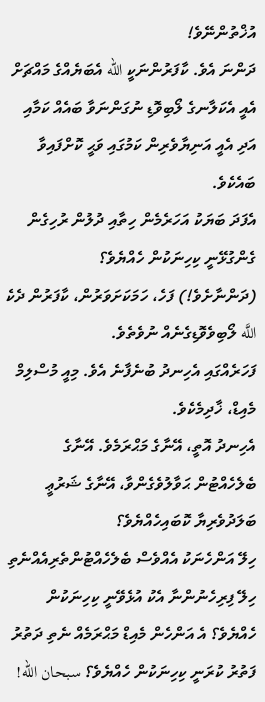އުޚްތުންނޭވެ!
ދަންނަ އެވެ. ކާފަރުންނަކީ الله އެބަޔެއްގެ މައްޗަށް އެއީ އެކަލާނގެ ލޯބިވޮޑި ނުގަންނަވާ ބައެއް ކަމާއި އަދި އެއީ އަނިޔާވެރިން ކަމުގައި ވަޙީ ކޮށްފައިވާ ބައެކެވެ.
އެފަދަ ބަޔަކު އަހަރެމެން ހިތާއި ދުލުން ރުހިގެން ގެންގުޅޭނީ ކިހިނަކުން ހެއްޔެވެ؟
(ދަންނާށެވެ!) ފަހެ، ހަމަކަށަވަރުން، ކާފަރުން ދެކެ اللَّه ލޯބިވެވޮޑިގެނެއް ނުވެތެވެ.
ފަހަރެއްގައި އެހިނދު ބުނެފާނެ އެވެ. މިއީ މުސްލިމް މެއިޑް، ޚާދިމެކެވެ.
އެހިނދު އޮތީ، އޭނާގެ މަޙްރަމެވެ. އޭނާގެ ބެލެހެއްޓުން ޙަވާލުވެގެންވާ، އޭނާގެ ޝަރުޢީ ބަލަދުވެރިޔާ ކޮބައިހެއްޔެވެ؟
ހިލޭ އަންހެނަކު އެއްވެސް ބެލެހެއްޓުންތެރިއެއްނެތި ހިލޭ ފިރިހެނުންނާ އެކު އުޅެވޭނީ ކިހިނަކުން ހެއްޔެވެ؟ އެ އަންހެން މެއިޑް މަޙްރަމެއް ނެތި ދަތުރު ފަތުރު ކުރަނީ ކިހިނަކުން ހެއްޔެވެ؟ سبحان الله!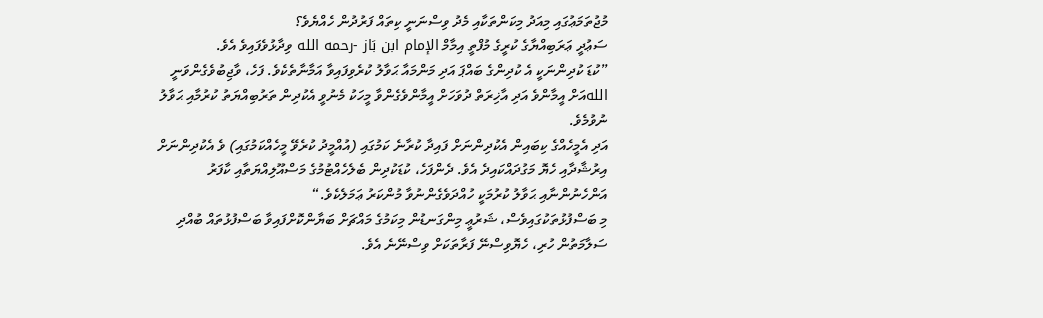މުޖުތަމަޢުގައި މިއަދު މިކަންތަކާއި މެދު ވިސްނަނީ ކިތައް ފަރުދުން ހެއްޔެވެ؟
ސަޢުދީ ޢަރަބިއްޔާގެ ކުރީގެ މުފްތީ އިމާމް الإمام ابن بَاز -رحمه الله ވިދާޅުވެފައިވެ އެވެ.
”ކުޑަ ކުދިންނަކީ އެ ކުދިންގެ ބައްޕަ އަދި މަންމައާ ޙަވާލު ކުރެވިފައިވާ އަމާނާތެކެވެ. ފަހެ، ވާޖިބުވެގެންވަނީ اللهއަށް އީމާންވެ އަދި އާޚިރަތް ދުވަހަށް އީމާންވެގެންވާ މީހަކު މެނުވީ އެކުދިން ތަރުބިއްޔަތު ކުރުމާއި ޙަވާލު ނުވުމެވެ.
އަދި އެމީހެއްގެ ކިބައިން އެކުދިންނަށް ފައިދާ ކުރާނެ ކަމުގައި (އުއްމީދު ކުރެވޭ މީހެއްކަމުގައި) ވެ އެކުދިންނަށް އިރުޝާދާއި ހެޔޮ މަގުދައްކައިދެ އެވެ. ދެންފަހެ، ކުޑަކުދިން ބެލެހެއްޓުމުގެ މަސްއޫލިއްޔަތާއި ކާފަރު އަންހެނުންނާއި ޙަވާލު ކުރުމަކީ ހުއްދަވެގެންނުވާ މުންކަރު ޢަމަލެކެވެ.“
މި ބަސްފުޅުތަކުގައިވެސް، ޝަރުޢީ މިންގަނޑުން މިކަމުގެ މައްޗަށް ބަޔާންކޮށްފައިވާ ބަސްފުޅުތައް ބުއްދި ސަލާމަތުން ހުރި، ހެޔޮވިސްނޭ ފަރާތަކަށް ވިސްނޭނެ އެވެ.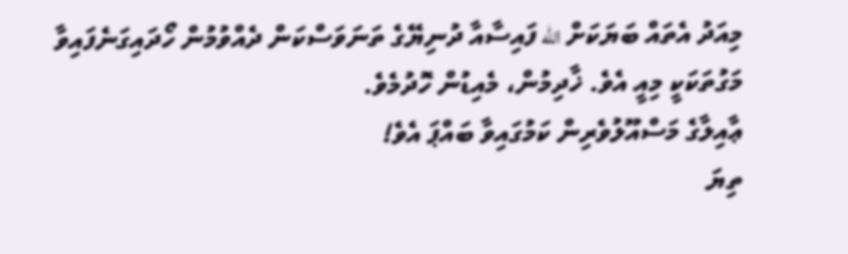މިއަދު އެތައް ބަޔަކަށް الله ފައިސާއާ ދުނިޔޭގެ ތަނަވަސްކަން ދެއްވުމުން ހޯދައިގަނެފައިވާ މަގުތަކަކީ މިއީ އެވެ. ޚާދިމުން، މެއިޑުން ހޮދުމެވެ.
ޢާއިލާގެ މަސްއޫލުވެރިން ކަމުގައިވާ ބައްޕަ އެވެ!
ތިޔަ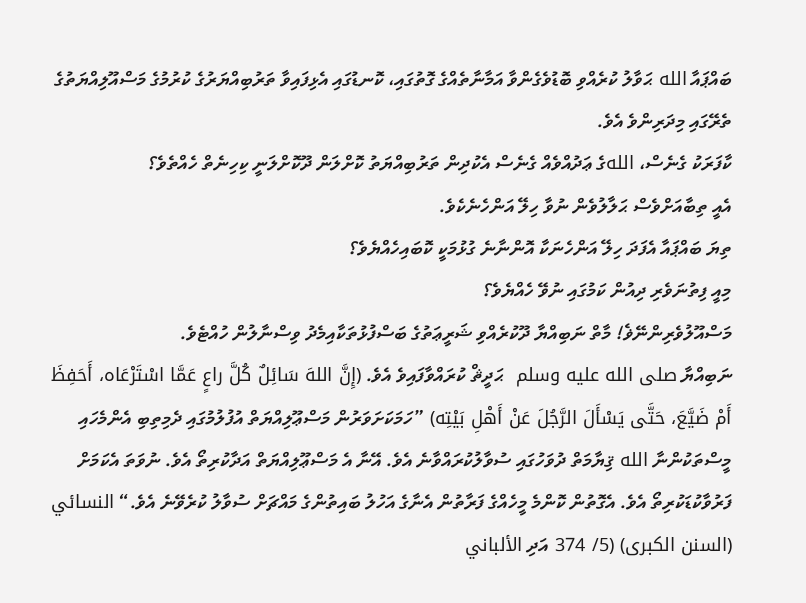ބައްޕައާ الله ޙަވާލު ކުރެއްވި ބޮޑުވެގެންވާ އަމާނާތެއްގެ ގޮތުގައި، ކޮނޑުގައި އެޅިފައިވާ ތަރުބިއްޔަރުގެ ކުރުމުގެ މަސްއޫލިއްޔަތުގެ ތެރޭގައި މިދަރިންވެ އެވެ.
ކާފަރަކު ގެނެސް، اللهގެ ޢަދުއްވެއް ގެނެސް އެކުދިން ތަރުބިއްޔަތު ކޮށްލަން ދޫކޮށްލަނީ ކިހިނެތް ހެއްތެވެ؟
އެއީ ތިބާއަށްވެސް ޙަލާލުވެން ނުވާ ހިލޭ އަންހެނެކެވެ.
ތިޔަ ބައްޕައާ އެފަދަ ހިލޭ އަންހެނަކާ އޮންނާނެ ގުޅުމަކީ ކޮބައިހެއްޔެވެ؟
މިއީ ފިތުނަވެރި ދިއުން ކަމުގައި ނުވޭ ހެއްޔެވެ؟
މަސްއޫލުވެރިންނޭޥެ! މާތް ނަބިއްޔާ ދޫކުރެއްވި ޝަރީޢަތުގެ ބަސްފުޅުތަކާއިމެދު ވިސްނާލުން ހުއްޓެވެ.
ނަބިއްޔާ صلى الله عليه وسلم  ޙަދީޘް ކުރައްވާފައިވެ އެވެ. (إِنَّ اللهَ سَائِلٌ كُلَّ راعٍ عَمَّا اسْتَرْعَاه، أَحَفِظَ أَمْ ضَيَّعَ، حَتَّى يَسْأَلَ الرَّجُلَ عَنْ أَهْلِ بَيْتِه) ”ހަމަކަށަވަރުން މަސްޢޫލިއްޔަތް އުފުލުމުގައި ދެމިތިބި އެންމެހައި މީސްތަކުންނާ الله ޤިޔާމަތް ދުވަހުގައި ސުވާލުކުރައްވާނެ އެވެ. އޭނާ އެ މަސްޢޫލިއްޔަތް އަދާކުރިތޯ އެވެ. ނުވަތަ އެކަމަށް ފަރުވާކުޑަކުރިތޯ އެވެ. އެގޮތުން ކޮންމެ މީހެއްގެ ފަރާތުން އެނާގެ އަހުލު ބައިތުންގެ މައްޗަށް ސުވާލު ކުރެވޭނެ އެވެ.“ النسائي (السنن الكبرى) (5/ 374 އަދި الألباني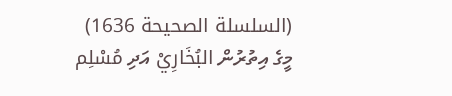(السلسلة الصحيحة 1636)
މީގެ އިތުރުން البُخَارِيْ އަދި مُسْلِم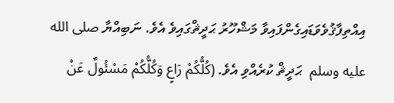އިއްތިފާޤުވެވަޑައިގެންފައިވާ މަޝްހޫރު ޙަދީޘްގައިވެ އެވެ. ނަބިއްޔާ صلى الله عليه وسلم  ޙަދީޘް ކުރެއްވި އެވެ. (كُلُّكُمْ رَاعٍ وَكُلُّكُمْ مَسْئُولٌ عَنْ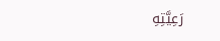رَعِيَّتِهِ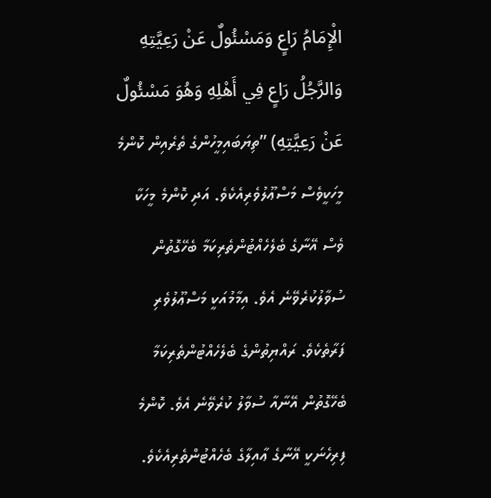الْإِمَامُ رَاعٍ وَمَسْئُولٌ عَنْ رَعِيَّتِهِ وَالرَّجُلُ رَاعٍ فِي أَهْلِهِ وَهُوَ مَسْئُولٌ عَنْ رَعِيَّتِهِ) ”ތިޔަބައިމީހުންގެ ތެރެއިން ކޮންމެ މީހަކީވެސް މަސްޢޫލުވެރިއެކެވެ. އަދި ކޮންމެ މީހަކާ ވެސް އޭނާގެ ބެލެހެއްޓުންތެރިކަމާ ބެހޭގޮތުން ސުވާލުކުރެވޭނެ އެވެ. އިމާމުއަކީ މަސްޢޫލުވެރި ފަރާތެކެވެ. ރައްޔިތުންގެ ބެލެހެއްޓުންތެރިކަމާ ބެހޭގޮތުން އޭނާއާ ސުވާލު ކުރެވޭނެ އެވެ. ކޮންމެ ފިރިހެނަކީ އޭނާގެ ޢާއިލާގެ ބެހެއްޓުންތެރިއެކެވެ.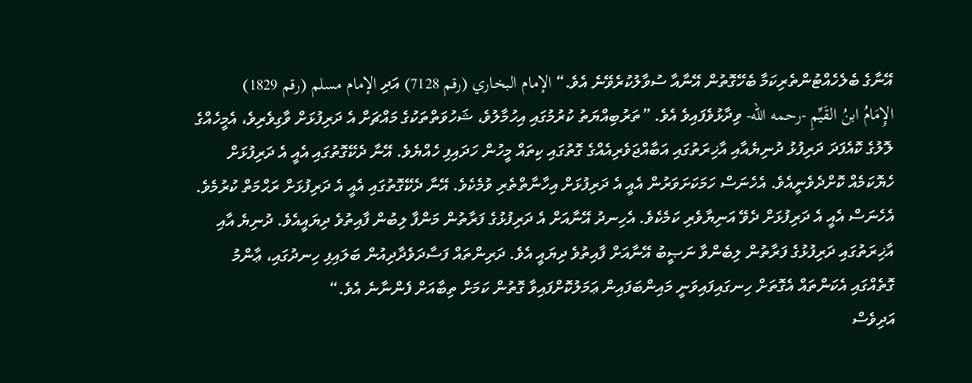އޭނާގެ ބެލެހެއްޓުންތެރިކަމާ ބެހޭގޮތުން އޭނާއާ ސުވާލުކުރެވޭނެ އެވެ.“ الإمام البخاري (رقم 7128) އަދި الإمام مسلم (رقم 1829)
الإِمَامُ ابنُ القَيِّمِ -رحمه الله- ވިދާޅުވެފައިވެ އެވެ. ”ތަރުބިއްޔަތު ކުރުމުގައި އިހުމާލުވެ، ޝަހުވަތްތަކުގެ މައްޗަށް އެ ދަރިފުޅަށް ވާގިވެރިވެ، އެމީހެއްގެ ލޮލުގެ ކޮއެފަދަ ދަރިފުޅު ދުނިޔެއާއި އާޚިރަތުގައި އަބާއްޖަވެރިއެއްގެ ގޮތުގައި ކިތައް މީހުން ހަދައިފި ހެއްޔެވެ. އޭނާ ދެކޭގޮތުގައި އެއީ އެ ދަރިފުޅަށް ހެޔޮކަމެއް ކޮށްދެވެނީއެވެ. އެހެނަސް ހަމަކަށަވަރުން އެއީ އެ ދަރިފުޅަށް އިހާނާތްތެރި ވުމެކެވެ. އޭނާ ދެކޭގޮތުގައި އެއީ އެ ދަރިފުޅަށް ރަޙްމަތް ކުރުމެވެ. އެހެނަސް އެއީ އެ ދަރިފުޅަށް ދެވޭ އަނިޔާވެރި ކަމެކެވެ. އެހިނދު އޭނާއަށް އެ ދަރިފުޅުގެ ފަރާތުން މަންފާ ލިބުން ފާއިތުވެ ދިޔައީއެވެ. ދުނިޔެ އާއި އާޚިރަތުގައި ދަރިފުޅުގެ ފަރާތުން ލިބެންވާ ނަޞީބު އޭނާއަށް ފާއިތުވެ ދިޔައީ އެވެ. ދަރިންތައް ފަސާދަވެދާދިއުން ބަލައިފި ހިނދުގައި، ޢާންމު ގޮތެއްގައި އެކަންތައް އެގޮތަށް ހިނގައިފައިވަނީ މައިންބަފައިން ޢަމަލުކޮށްފައިވާ ގޮތުން ކަމަށް ތިބާއަށް ފެންނާނެ އެވެ.“
އަދިވެސް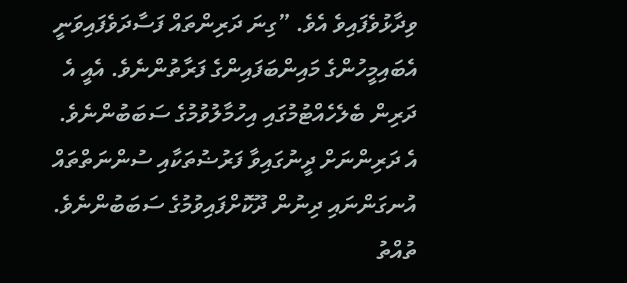ވިދާޅުވެފައިވެ އެވެ. ”ގިނަ ދަރިންތައް ފަސާދަވެފައިވަނީ އެބައިމީހުންގެ މައިންބަފައިންގެ ފަރާތުންނެވެ. އެއީ އެ ދަރިން ބެލެހެއްޓުމުގައި އިހުމާލުވުމުގެ ސަބަބުންނެވެ. އެ ދަރިންނަށް ދީނުގައިވާ ފަރުޟުތަކާއި ސުންނަތްތައް އުނގަންނައި ދިނުން ދޫކޮށްފައިވުމުގެ ސަބަބުންނެވެ. ތުއްތު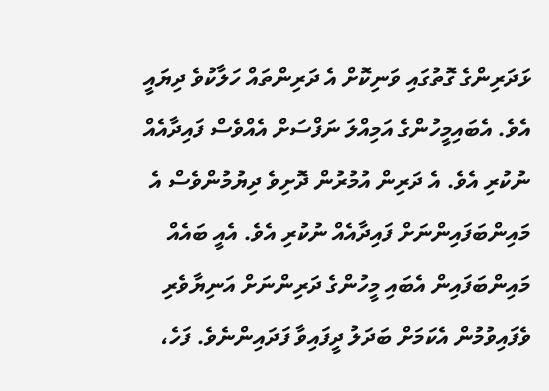ޅަދަރިންގެ ގޮތުގައި ވަނިކޮށް އެ ދަރިންތައް ހަލާކުވެ ދިޔައީ އެވެ. އެބައިމީހުންގެ އަމިއްލަ ނަފްސަށް އެއްވެސް ފައިދާއެއް ނުކުރި އެވެ. އެ ދަރިން އުމުރުން ދޮށިވެ ދިޔުމުންވެސް އެ މައިންބަފައިންނަށް ފައިދާއެއް ނުކުރި އެވެ. އެއީ ބައެއް މައިންބަފައިން އެބައި މީހުންގެ ދަރިންނަށް އަނިޔާވެރި ވެފައިވުމުން އެކަމަށް ބަދަލު ދީފައިވާ ފަދައިންނެވެ. ފަހެ،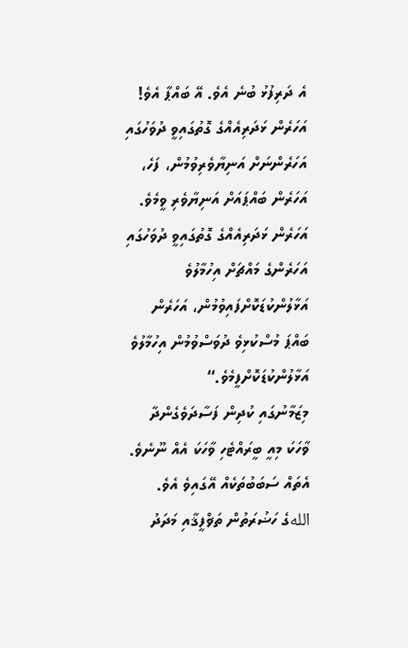އެ ދަރިފުޅު ބުނެ އެވެ. އޭ ބައްޕާ އެވެ! އަހަރެން ޅަދަރިއެއްގެ ގޮތުގައިވީ ދުވަހުގައި އަހަރެންނަށް އަނިޔާވެރިވުމުން، ފަހެ، އަހަރެން ބައްޕައަށް އަނިޔާވެރި ވީމެވެ. އަހަރެން ޅަދަރިއެއްގެ ގޮތުގައިވީ ދުވަހުގައި އަހަރެންގެ މައްޗަށް އިހުމާލުވެ އަޅާލުންކުޑަކޮށްފައިވުމުން، އަހަރެން ބައްޕަ މުސްކުޅިވެ ދުވަސްވުމުން އިހުމާލުވެ އަޅާލުންކުޑަކޮށްފީމެވެ.“
މިޒަމާނުގައި ކުދިން ފަސާދަވެގެންދާ ވާހަކަ މިއީ ބީރައްޓެހި ވާހަކަ އެއް ނޫނެވެ. އެތައް ސަބަބުތަކެއް އޭގައިވެ އެވެ.
اللهގެ ހަޟުރަތުން ތަޥްފީޤާއި މަދަދު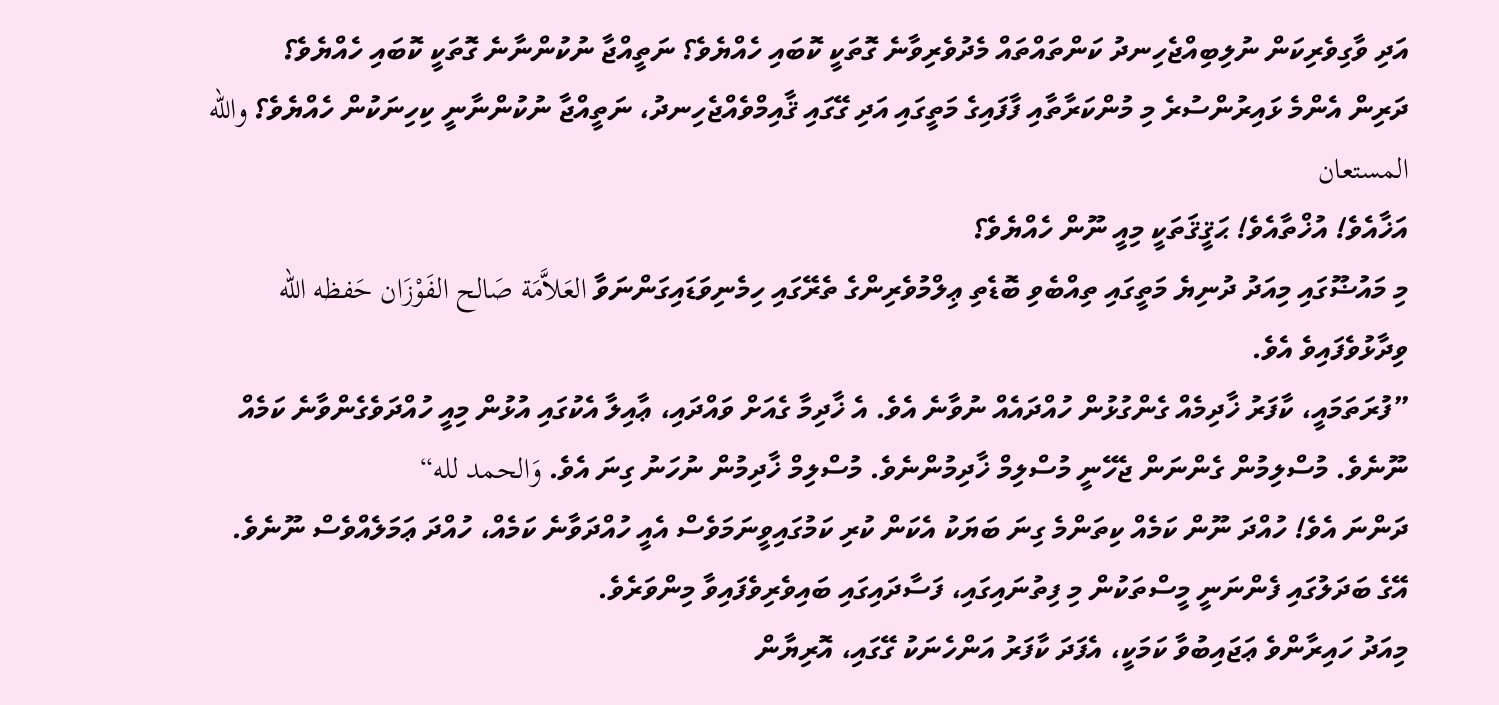އަދި ވާގިވެރިކަން ނުލިބިއްޖެހިނދު ކަންތައްތައް މެދުވެރިވާނެ ގޮތަކީ ކޮބައި ހެއްޔެވެ؟ ނަތީއްޖާ ނުކުންނާނެ ގޮތަކީ ކޮބައި ހެއްޔެވެ؟
ދަރިން އެންމެ ޅައިރުންސުރެ މި މުންކަރާތާއި ފާފައިގެ މަތީގައި އަދި ގޭގައި ޤާއިމްވެއްޖެހިނދު، ނަތީއްޖާ ނުކުންނާނީ ކިހިނަކުން ހެއްޔެވެ؟ والله المستعان
އަޚާއެވެ! އުޚްތާއެވެ! ޙަޤީޤަތަކީ މިއީ ނޫން ހެއްޔެވެ؟
މި މައުޟޫގައި މިއަދު ދުނިޔެ މަތީގައި ތިއްބެވި ބޮޑެތި ޢިލްމުވެރިންގެ ތެރޭގައި ހިމެނިވަޑައިގަންނަވާ العَلاَّمَة صَالح الفَوْزَان حَفظه الله ވިދާޅުވެފައިވެ އެވެ.
”ފުރަތަމައީ، ކާފަރު ޚާދިމެއް ގެންގުޅުން ހުއްދައެއް ނުވާނެ އެވެ. އެ ޚާދިމާ ގެއަށް ވައްދައި، ޢާއިލާ އެކުގައި އުޅުން މިއީ ހުއްދަވެގެންވާނެ ކަމެއް ނޫނެވެ. މުސްލިމުން ގެންނަން ޖެހޭނީ މުސްލިމް ޚާދިމުންނެވެ. މުސްލިމް ޚާދިމުން ނުހަނު ގިނަ އެވެ. وَالحمد لله“
ދަންނަ އެވެ! ހުއްދަ ނޫން ކަމެއް ކިތަންމެ ގިނަ ބަޔަކު އެކަން ކުރި ކަމުގައިވީނަމަވެސް އެއީ ހުއްދަވާނެ ކަމެއް، ހުއްދަ ޢަމަލެއްވެސް ނޫނެވެ.
އޭގެ ބަދަލުގައި ފެންނަނީ މީސްތަކުން މި ފިތުނައިގައި، ފަސާދައިގައި ބައިވެރިވެފައިވާ މިންވަރެވެ.
މިއަދު ހައިރާންވެ ޢަޖައިބުވާ ކަމަކީ، އެފަދަ ކާފަރު އަންހެނަކު ގޭގައި، އޮރިޔާން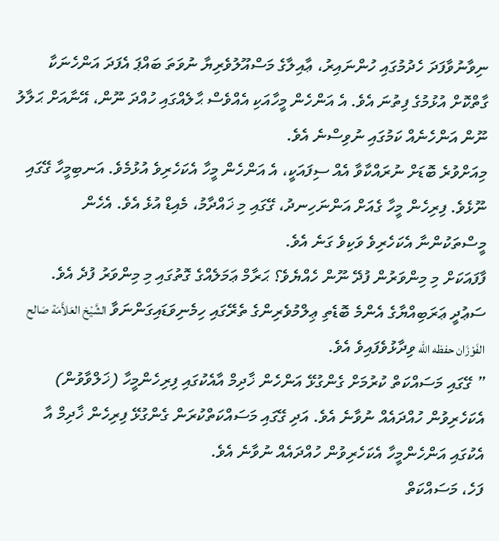ނިވާނުވާފަދަ ހެދުމުގައި ހުންނައިރު، ޢާއިލާގެ މަސްއޫލުވެރިޔާ ނުވަތަ ބައްޕަ އެފަދަ އަންހެނަކާ ގާތްކޮށް އުޅުމުގެ ފިތުނަ އެވެ. އެ އަންހެން މީހާއަކި އެއްވެސް ޙާލެއްގައި ހުއްދަ ނޫން، އޭނާއަށް ޙަލާލު ނޫން އަންހެނެއް ކަމުގައި ނުވިސްނެ އެވެ.
މިއަށްވުރެ ބޮޑަށް ނުރައްކާވާ އެއް ސިފައަކީ، އެ އަންހެން މީހާ އެކަހެރިވެ އުޅުމެވެ. އަނބިމީހާ ގޭގައި ނޫޅެވެ. ފިރިހެން މީހާ ގެއަށް އަންނަހިނދު، ގޭގައި މި ޚައްދާމު، މެއިޑް އުޅެ އެވެ. އެހެން މީސްތަކުންނާ އެކަހެރިވެ ވަކިވެ ގަނެ އެވެ.
ފާފައަކަށް މި މިންވަރުން ފުދޭ ނޫން ހެއްޔެވެ؟ ޙަރާމް ޢަމަލެއްގެ ގޮތުގައި މި މިންވަރު ފުދެ އެވެ.
ސަޢުދީ ޢަރަބިއްޔާގެ އެންމެ ބޮޑެތި ޢިލްމުވެރިންގެ ތެރޭގައި ހިމެނިވަޑައިގަންނަވާ الشَّيْخ العَلاَّمَة صَالح الفَوْزَان حفظه الله ވިދާޅުވެފައިވެ އެވެ.
” ގޭގައި މަސައްކަތް ކުރުމަށް ގެންގުޅޭ އަންހެން ޚާދިމް އާއެކުގައި ފިރިހެންމީހާ (ޚަލްވާވުން) އެކަހެރިވުން ހުއްދައެއް ނުވާނެ އެވެ. އަދި ގޭގައި މަސައްކަތްކުރަން ގެންގުޅޭ ފިރިހެން ޚާދިމް އާ އެކުގައި އަންހެންމީހާ އެކަހެރިވުން ހުއްދައެއް ނުވާނެ އެވެ.
ފަހެ، މަސައްކަތް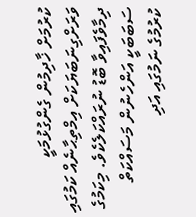ކުރުމަށް ޚާދިމުން ގެންގުޅުމަކީ ވަރަށްގިނަބަޔަކަށް އިމްތިޙާނެއް ކަމުގައި ދިމާވެފައިވާ ބޮޑު ނުރައްކަލެކެވެ. މިކަމުގެ ސަބަބަކީ އަންހެނުން މަސައްކަތް ކުރުމުގެ ނަމުގައި އަދި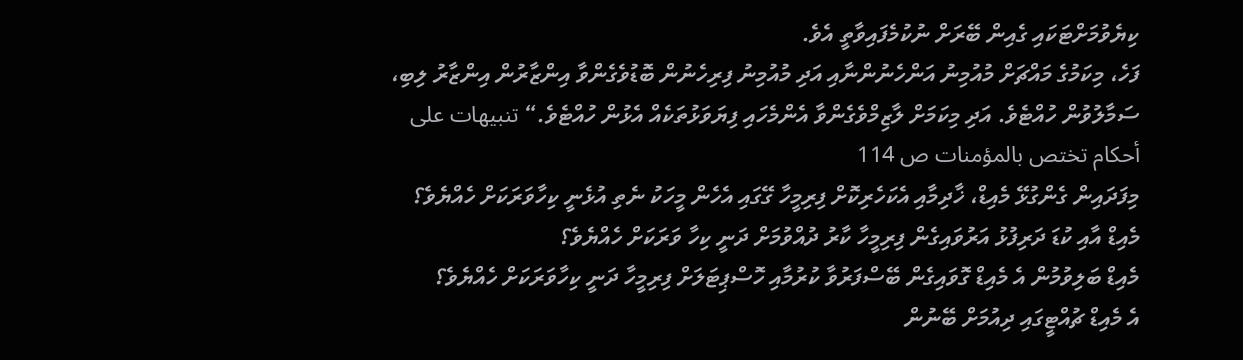ކިޔެވުމަށްޓަކައި ގެއިން ބޭރަށް ނުކުމެފައިވާތީ އެވެ.
ފަހެ، މިކަމުގެ މައްޗަށް މުއުމިނު އަންހެނުންނާއި އަދި މުއުމިނު ފިރިހެނުން ބޮޑުވެގެންވާ އިންޒާރުން އިންޒާރު ލިބި، ސަމާލުވުން ހުއްޓެވެ. އަދި މިކަމަށް ލާޒިމްވެގެންވާ އެންމެހައި ފިޔަވަޅުތަކެއް އެޅުން ހުއްޓެވެ.“ تنبيهات على أحكام تختص بالمؤمنات ص 114
މިފަދައިން ގެންގުޅޭ މެއިޑް، ޚާދިމާއި އެކަހެރިކޮށް ފިރިމީހާ ގޭގައި އެހެން މީހަކު ނެތި އުޅެނީ ކިހާވަރަކަށް ހެއްޔެވެ؟
މެއިޑް އާއި ކުޑަ ދަރިފުޅު އަރުވައިގެން ފިރިމީހާ ކާރު ދުއްވުމަށް ދަނީ ކިހާ ވަރަކަށް ހެއްޔެވެ؟
މެއިޑް ބަލިވުމުން އެ މެއިޑް ގޮވައިގެން ބޭސްފަރުވާ ކުރުމާއި ހޮސްޕިޓަލަށް ފިރިމީހާ ދަނީ ކިހާވަރަކަށް ހެއްޔެވެ؟
އެ މެއިޑް ޗުއްޓީގައި ދިއުމަށް ބޭނުން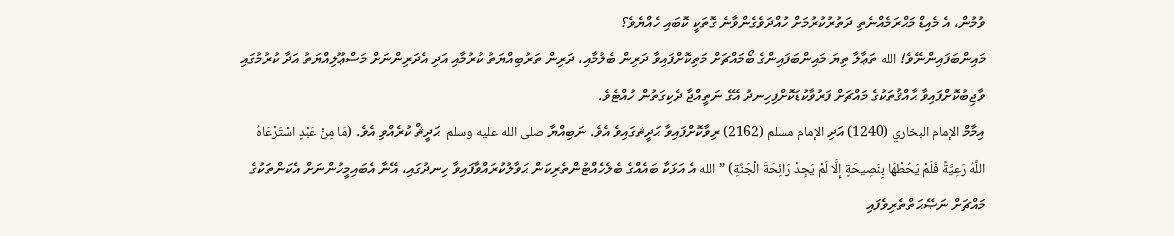ވުމުން، އެ މެއިޑް މަޙްރަމެއްނެތި ދަތުރުކުރުމަށް ހުއްދަވެގެންވާނެ ގޮތަކީ ކޮބައި ހެއްޔެވެ؟
މައިންބަފައިންނޭވެ! الله ތަޢާލާ ތިޔަ މައިންބަފައިންގެ ބޯމައްޗަށް މަތިކޮށްފައިވާ ދަރިން ބެލުމާއި، ދަރިން ތަރުބިއްޔަތު ކުރުމާއި އަދި އެދަރިންނަށް މަސްޢޫލިއްޔަތު އަދާ ކުރުމުގައި ވާޖިބުކޮށްފައިވާ ޙާއްޤުތަކުގެ މައްޗަށް ފަރުވާކުޑަކޮށްފިހިނދު އޭގެ ނަތީއްޖާ ދެކިގަތުން ހުއްޓެވެ.
އިމާމް الإمام البخاري (1240) އަދި الإمام مسلم (2162) ރިވާކޮށްފައިވާ ޙަދީޘގައިވެ އެވެ. ނަބިއްޔާ صلى الله عليه وسلم  ޙަދީޘް ކުރެއްވި އެވެ. (مَا مِنْ عَبْدٍ اسْتَرْعَاهُ اللَّهُ رَعِيَّةً فَلَمْ يَحُطْهَا بِنَصِيحَةٍ إِلَّا لَمْ يَجِدْ رَائِحَةَ الْجَنَّةِ) ”الله އެ އަޅަކާ ބައެއްގެ ބެލެހެއްޓުންތެރިކަން ޙަވާލުކުރައްވާފައިވާ ހިނދުގައި، އޭނާ އެބައިމީހުންނަށް އެކަންތަކުގެ މައްޗަށް ނަޞޭޙަތްތެރިވެފައި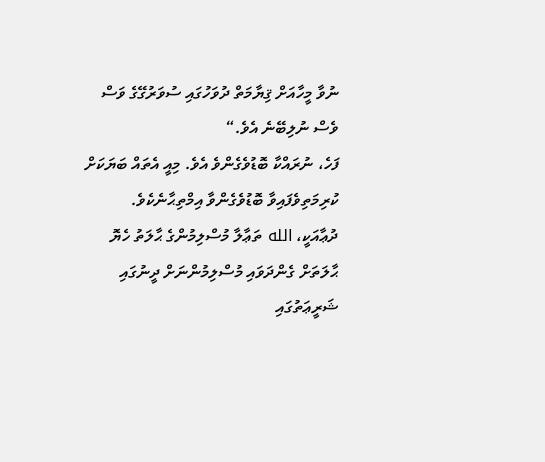ނުވާ މީހާއަށް ޤިޔާމަތް ދުވަހުގައި ސުވަރުގޭގެ ވަސް ވެސް ނުލިބޭނެ އެވެ.“
ފަހެ، ނުރައްކާ ބޮޑުވެގެންވެ އެވެ. މިއީ އެތައް ބަޔަކަށް ކުރިމަތިވެފައިވާ ބޮޑުވެގެންވާ އިމްތިޙާނެކެވެ.
ދުޢާއަކީ، الله ތަޢާލާ މުސްލިމުންގެ ޙާލަތު ހެޔޮ ޙާލަތަށް ގެންދަވައި މުސްލިމުންނަށް ދީނުގައި ޝަރީޢަތުގައި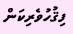ފިޤުހުވެރިކަން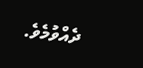ދެއްވުމެވެ.